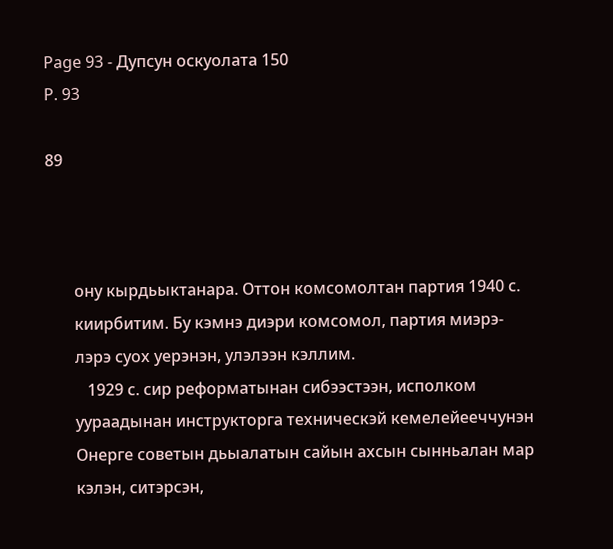Page 93 - Дупсун оскуолата 150
P. 93

89



       ону кырдьыктанара. Оттон комсомолтан партия 1940 с.
       киирбитим. Бу кэмнэ диэри комсомол, партия миэрэ-
       лэрэ суох уерэнэн, улэлээн кэллим.
          1929 с. сир реформатынан сибээстээн, исполком
       уураадынан инструкторга техническэй кемелейееччунэн
       Онерге советын дьыалатын сайын ахсын сынньалан мар
       кэлэн, ситэрсэн,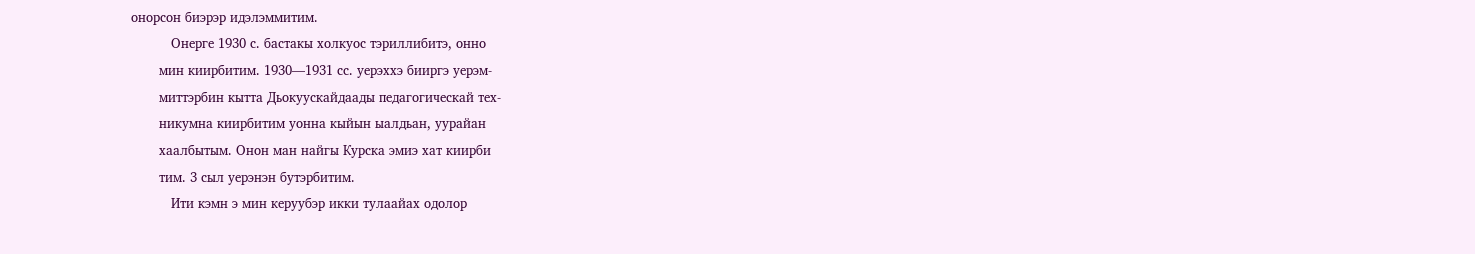онорсон биэрэр идэлэммитим.
          Онерге 1930 с. бастакы холкуос тэриллибитэ, онно
       мин киирбитим. 1930—1931 сс. уерэххэ бииргэ уерэм-
       миттэрбин кытта Дьокуускайдаады педагогическай тех-
       никумна киирбитим уонна кыйын ыалдьан, уурайан
       хаалбытым. Онон ман найгы Курска эмиэ хат киирби
       тим. 3 сыл уерэнэн бутэрбитим.
          Ити кэмн э мин керуубэр икки тулаайах одолор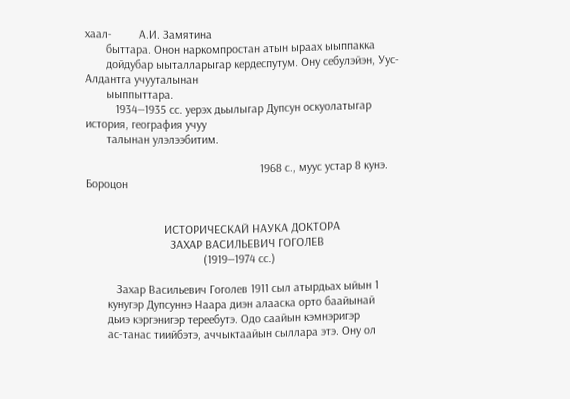хаал-         А.И. Замятина
       быттара. Онон наркомпростан атын ыраах ыыппакка
       дойдубар ыыталларыгар кердеспутум. Ону себулэйэн, Уус-Алдантга учууталынан
       ыыппыттара.
          1934—1935 сс. уерэх дьылыгар Дупсун оскуолатыгар история, география учуу
       талынан улэлээбитим.

                                                          1968 с., муус устар 8 кунэ. Бороцон


                          ИСТОРИЧЕСКАЙ НАУКА ДОКТОРА
                            ЗАХАР ВАСИЛЬЕВИЧ ГОГОЛЕВ
                                       (1919—1974 сс.)

          Захар Васильевич Гоголев 1911 сыл атырдьах ыйын 1
       кунугэр Дупсуннэ Наара диэн алааска орто баайынай
       дьиэ кэргэнигэр тереебутэ. Одо саайын кэмнэригэр
       ас-танас тиийбэтэ, аччыктаайын сыллара этэ. Ону ол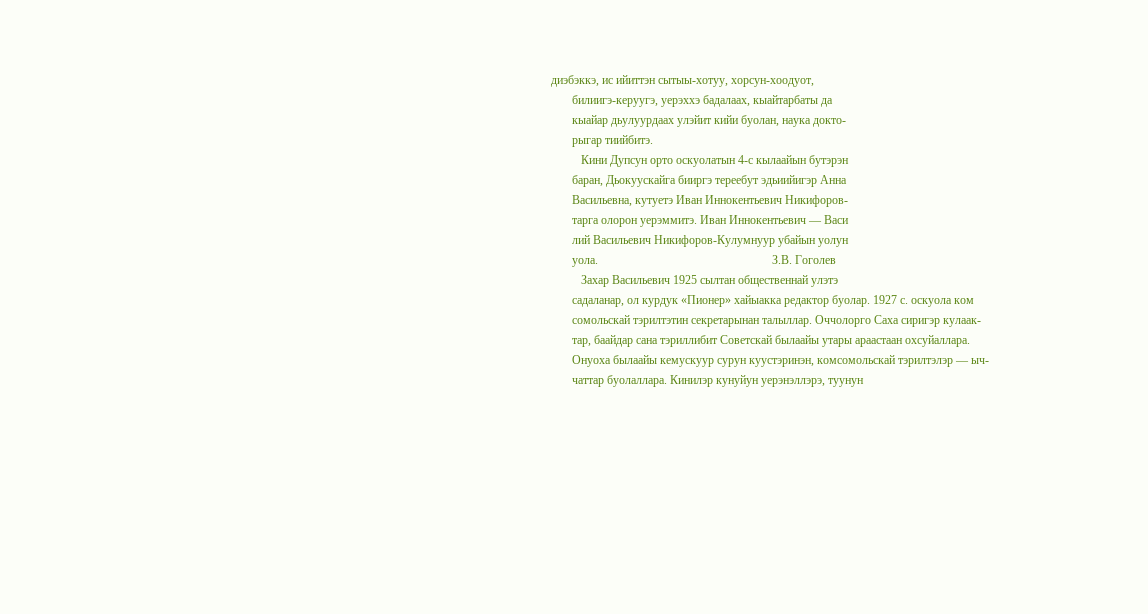диэбэккэ, ис ийиттэн сытыы-хотуу, хорсун-хоодуот,
       билиигэ-керуугэ, уерэххэ бадалаах, кыайтарбаты да
       кыайар дьулуурдаах улэйит кийи буолан, наука докто-
       рыгар тиийбитэ.
          Кини Дупсун орто оскуолатын 4-с кылаайын бутэрэн
       баран, Дьокуускайга бииргэ тереебут эдьиийигэр Анна
       Васильевна, кутуетэ Иван Иннокентьевич Никифоров-
       тарга олорон уерэммитэ. Иван Иннокентьевич — Васи
       лий Васильевич Никифоров-Кулумнуур убайын уолун
       уола.                                                          З.В. Гоголев
          Захар Васильевич 1925 сылтан общественнай улэтэ
       садаланар, ол курдук «Пионер» хайыакка редактор буолар. 1927 с. оскуола ком
       сомольскай тэрилтэтин секретарынан талыллар. Оччолорго Саха сиригэр кулаак-
       тар, баайдар сана тэриллибит Советскай былаайы утары араастаан охсуйаллара.
       Онуоха былаайы кемускуур сурун куустэринэн, комсомольскай тэрилтэлэр — ыч-
       чаттар буолаллара. Кинилэр кунуйун уерэнэллэрэ, туунун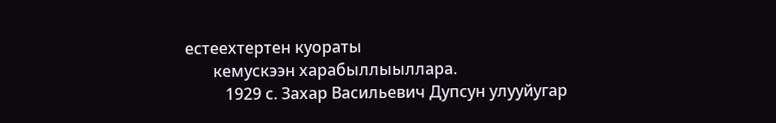естеехтертен куораты
       кемускээн харабыллыыллара.
          1929 с. Захар Васильевич Дупсун улууйугар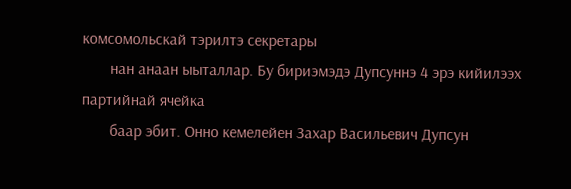комсомольскай тэрилтэ секретары
       нан анаан ыыталлар. Бу бириэмэдэ Дупсуннэ 4 эрэ кийилээх партийнай ячейка
       баар эбит. Онно кемелейен Захар Васильевич Дупсун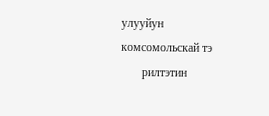улууйун комсомольскай тэ
       рилтэтин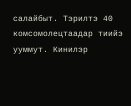салайбыт. Тэрилтэ 40 комсомолецтаадар тиийэ ууммут. Кинилэр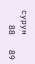сурун
   88   89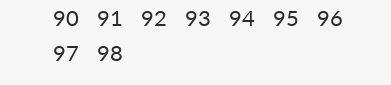90   91   92   93   94   95   96   97   98